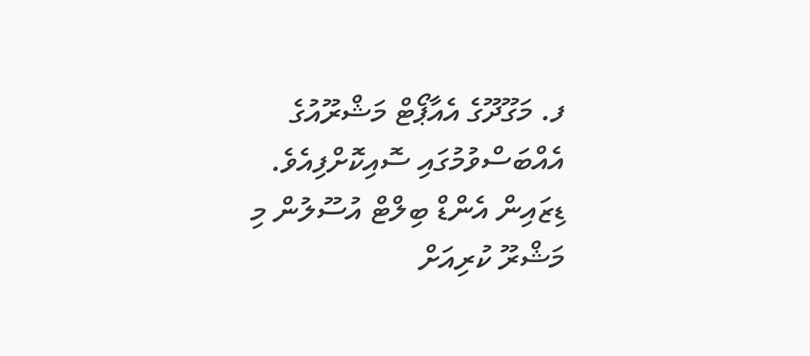ފ. މަގޫދޫގެ އެއާޕޯޓް މަޝްރޫއުގެ އެއްބަސްވުމުގައި ސޮއިކޮށްފިއެވެ.
ޑިޒައިން އެންޑް ބިލްޓް އުސޫލުން މި މަޝްރޫ ކުރިއަށް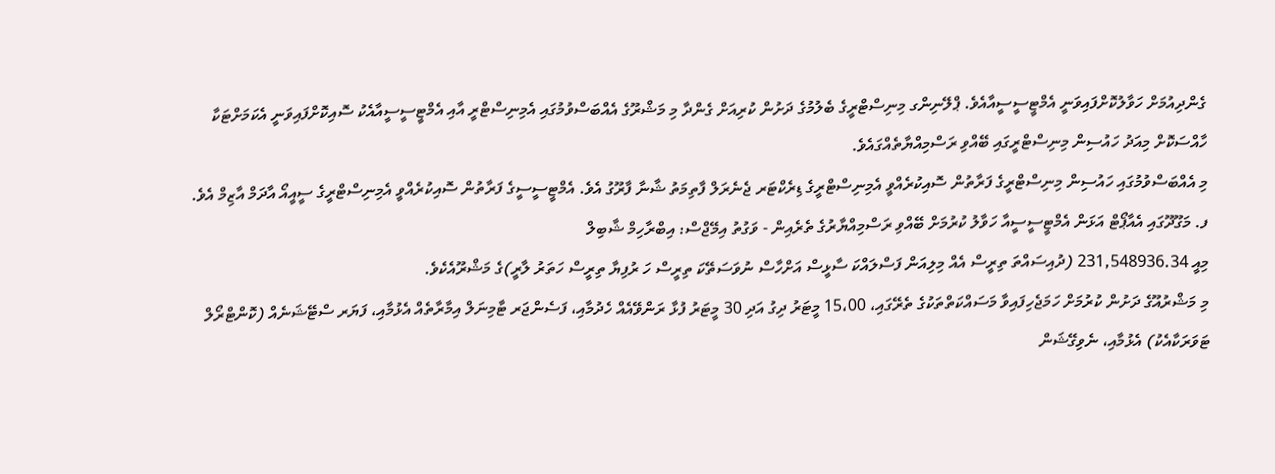ގެންދިއުމަށް ހަވާލުކޮށްފައިވަނީ އެމްޓީސީސީއާއެވެ. ޕްލޭނިންގ މިނިސްޓްރީގެ ބެލުމުގެ ދަށުން ކުރިއަށް ގެންދާ މި މަޝްރޫގެ އެއްބަސްވުމުގައި އެމިނިސްޓްރީ އާއި އެމްޓީސީސީއާއެކު ސޮއިކޮށްފައިވަނީ އެކަމަށްޓަކާ ހާއްސަކޮށް މިއަދު ހައުސިން މިނިސްޓްރީގައި ބޭއްވި ރަސްމިއްޔާތެއްގައެވެ.
މި އެއްބަސްވުމުގައި ހައުސިން މިނިސްޓްރީގެ ފަރާތުން ސޮއިކުރެއްވީ އެމިނިސްޓްރީގެ ޑިރެކްޓަރ ޖެނެރަލް ފާތިމަތު ޝާނާ ފާރޫގު އެވެ. އެމްޓީސީސީގެ ފަރާތުން ސޮއިކުރެއްވީ އެމިނިސްޓްރީގެ ސީއީއޯ އާދަމް އާޒިމް އެވެ.
ފ. މަގޫދޫގައި އެއާޕޯޓް އަޅަން އެމްޓީސީސީއާ ހަވާލު ކުރުމަށް ބޭއްވި ރަސްމިއްޔާރުގެ ތެރެއިން - ވަގުތު އިމޭޖްސް: އިބްރާހިމް ޝާބިލް
މިއީ 231,548936.34 (ދުއިސައްތަ ތިރީސް އެއް މިލިއަން ފަސްލައްކަ ސާޅީސް އަށްހާސް ނުވަސަތޭކަ ތިރީސް ހަ ރުފިޔާ ތިރީސް ހަތަރު ލާރީ)ގެ މަޝްރޫއެކެވެ.
މި މަޝްރުއޫގެ ދަށުން ކުރުމަށް ހަމަޖެހިފައިވާ މަސައްކަތްތަކުގެ ތެރޭގައި، 15،00 މީޓަރު ދިގު އަދި 30 މީޓަރު ފުޅާ ރަންވޭއެއް ހެދުމާއި، ފަސެންޖަރ ޓާމިނަލް އިމާރާތެއް އެޅުމާއި، ފަޔަރ ސްޓޭޝަނެއް (ކޮންޓްރޯލް ޓަވަރަކާއެކު) އެޅުމާއި، ނެވިގޭޝަން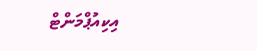އިކިއުޕްމަންޓް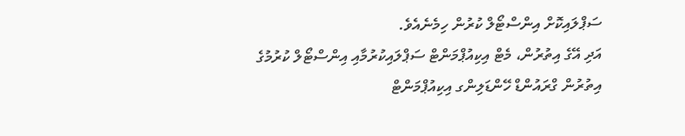ސަޕްލައިކޮށް އިންސްޓޯލް ކުރުން ހިމެނެއެވެ.
އަދި އޭގެ އިތުރުން، މެޓް އިކިއުޕްމަންޓް ސަޕްލައިކުރުމާއި އިންސްޓޯލް ކުރުމުގެ އިތުރުން ގްރައުންޑް ހޭންޑަލިންގ އިކިއުޕްމަންޓް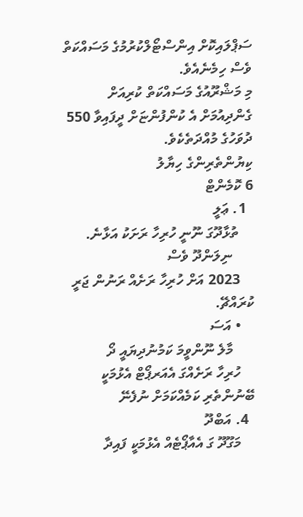ސަޕްލައިކޮށް އިންސްޓޯލްކުރުމުގެ މަސައްކަތް ވެސް ހިމެނެއެވެ.
މި މަޝްރޫއުގެ މަސައްކަތް ކުރިއަށް ގެންދިއުމަށް އެ ކުންފުންޏަށް ދީފައިވާ 550 ދުވަހުގެ މުއްދަތެކެވެ.
ކިޔުންތެރިންގެ ހިޔާލު
6 ކޮމެންޓް
  1. ޢަލީ
    ތުޅާދޫގަ ނޫނީ ހުރިހާ ރަށަކު އަޅާނެ.
      ނިލަންދޫ ވެސް
    2023 އަށް ހުރިހާ ރަށެއް ރަނުން ޖަރީ ކުރައްޗޭ.
    • އަސަ
      މާލެ ނޫންވީމަ ކަމުނުދިޔައީ ދޯ
    ހުރިހާ ރަށެއްގަ އެއަރޕޯޓް އެޅުމަކީ ބޭނުންތެރި ކަމެއްކަމަށް ނުފެނޭ
  4. އަބްދޫ
    މަގޫދޫ ގަ އެއާޕޯޓެއް އެޅުމަކީ ފައިދާ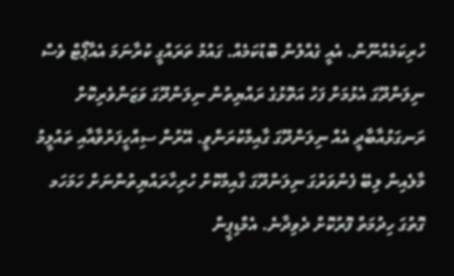ހުރިކަމެއްނޫން. އެއީ ގެއްލުން ބޮޑުކަމެއް. ގައުމު ތަރައްގީ ކުރާނަމަ އެއާޕޯޓް ވެސް ނިލަންދޫގަ އެޅުމަށް ފަހު އަތޮޅުގެ ރައްޔިތުން ނިލަންދޫގަ ވަޒަންވެރިކޮށް ރަނގަޅުއާބާދީ އެއް ނިލަންދޫގަ ގާއިމްކުރަންވީ. އޭރުން ސިއްހީފަރުވާއާއި ތައުލީމު މާލެއިން ލިބޭ ފެންވަރުގަ ނިލަންދޫގަ ގާއިމްކޮށް ހުރިހާރައްޔިތުންނަށް ހަމަހަމ ގޮތުގަ ހިދުމަތް ފޮރުކޮށް ދެވިދާނެ. އެމްޑިޕީން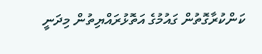ކަންކުރާގޮތުން ގައުމުގެ އަތޮޅުރައްޔިތުން މިދަނީ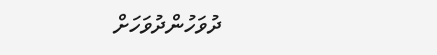ދުވަހުންދުވަހަށް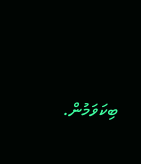ބިކަވަމުން.